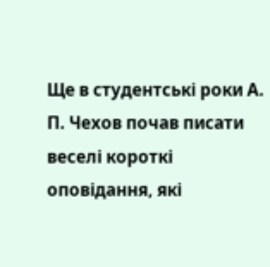Ще в студентські роки А. П. Чехов почав писати веселі короткі оповідання, які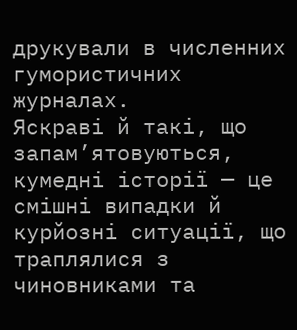друкували в численних гумористичних журналах.
Яскраві й такі, що запам’ятовуються, кумедні історії — це смішні випадки й курйозні ситуації, що траплялися з чиновниками та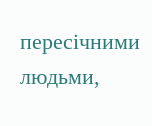пересічними людьми,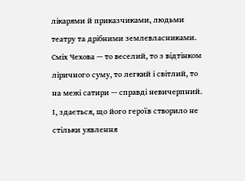лікарями й приказчиками, людьми театру та дрібними землевласниками.
Сміх Чехова — то веселий, то з відтінком ліричного суму, то легкий і світлий, то на межі сатири — справді невичерпний. І, здається, що його героїв створило не стільки уявлення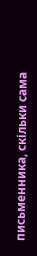письменника, скільки сама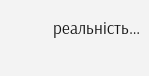реальність…